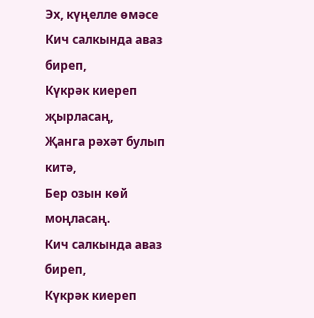Эх, күңелле өмәсе
Кич салкында аваз биреп,
Күкрәк киереп җырласаң,
Җанга рәхәт булып китә,
Бер озын көй моңласаң.
Кич салкында аваз биреп,
Күкрәк киереп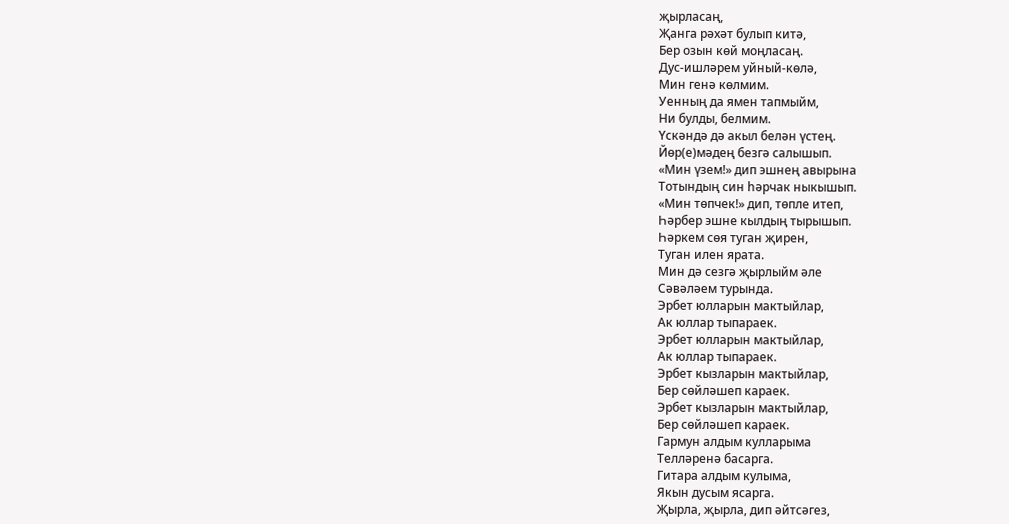җырласаң,
Җанга рәхәт булып китә,
Бер озын көй моңласаң.
Дус-ишләрем уйный-көлә,
Мин генә көлмим.
Уенның да ямен тапмыйм,
Ни булды, белмим.
Үскәндә дә акыл белән үстең.
Йөр(е)мәдең безгә салышып.
«Мин үзем!» дип эшнең авырына
Тотындың син һәрчак ныкышып.
«Мин төпчек!» дип, төпле итеп,
Һәрбер эшне кылдың тырышып.
Һәркем сөя туган җирен,
Туган илен ярата.
Мин дә сезгә җырлыйм әле
Сәвәләем турында.
Эрбет юлларын мактыйлар,
Ак юллар тыпараек.
Эрбет юлларын мактыйлар,
Ак юллар тыпараек.
Эрбет кызларын мактыйлар,
Бер сөйләшеп караек.
Эрбет кызларын мактыйлар,
Бер сөйләшеп караек.
Гармун алдым кулларыма
Телләренә басарга.
Гитара алдым кулыма,
Якын дусым ясарга.
Җырла, җырла, дип әйтсәгез,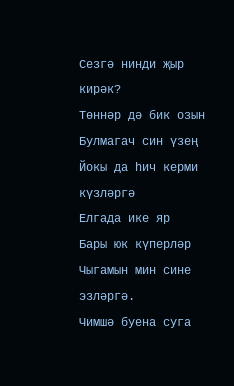Сезгә нинди җыр кирәк?
Төннәр дә бик озын
Булмагач син үзең
Йокы да hич керми күзләргә
Елгада ике яр
Бары юк күперләр
Чыгамын мин сине эзләргә.
Чимшә буена суга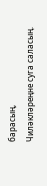барасың,
Чиләкләреңне суга саласың.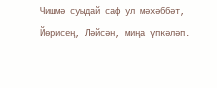Чишмә суыдай саф ул мәхәббәт,
Йөрисең, Ләйсән, миңа үпкәләп.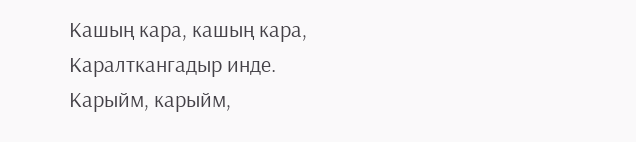Кашың кара, кашың кара,
Каралткангадыр инде.
Карыйм, карыйм,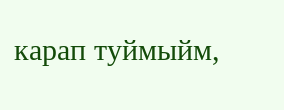карап туймыйм,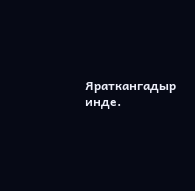Яраткангадыр инде.